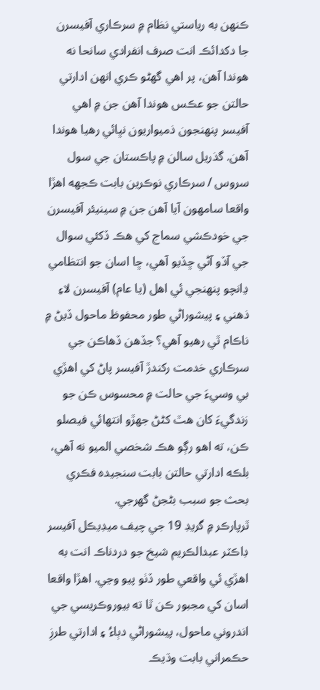ڪنهن به رياستي نظام ۾ سرڪاري آفيسرن جا دکدائڪ انت صرف انفرادي سانحا نه هوندا آهن، پر اهي گهڻو ڪري انهن ادارتي حالتن جو عڪس هوندا آهن جن ۾ اهي آفيسر پنهنجون ذميواريون نڀائي رهيا هوندا آهن. گذريل سالن ۾ پاڪستان جي سول سروس / سرڪاري نوڪرين بابت ڪجهه اهڙا واقعا سامهون آيا آهن جن ۾ سينيئر آفيسرن جي خودڪشي سماج کي هڪ ڏکئي سوال جي آڏو آڻي ڇڏيو آهي، ڇا اسان جو انتظامي ڍانچو پنهنجي ئي اهل (يا عام) آفيسرن لاءِ ذهني ۽ پيشوراڻي طور محفوظ ماحول ڏيڻ ۾ ناڪام ٿي رهيو آهي؟ جڏهن ڏهاڪن جي سرڪاري خدمت رکندڙ آفيسر پاڻ کي اهڙي بي وسيءَ جي حالت ۾ محسوس ڪن جو زندگيءَ کان هٿ کڻڻ جهڙو انتهائي فيصلو ڪن، ته اهو رڳو هڪ شخصي الميو نه آهي، بلڪه ادارتي حالتن بابت سنجيده فڪري بحث جو سبب بڻجڻ گهرجي.
ٿرپارڪر ۾ گريڊ 19 جي چيف ميڊيڪل آفيسر ڊاڪٽر عبدالڪريم شيخ جو دردناڪ انت به اهڙي ئي واقعي طور ڏٺو پيو وڃي. اهڙا واقعا اسان کي مجبور ڪن ٿا ته بيوروڪريسي جي اندروني ماحول، پيشوراڻي دٻاءُ ۽ ادارتي طرزِ حڪمراني بابت وڌيڪ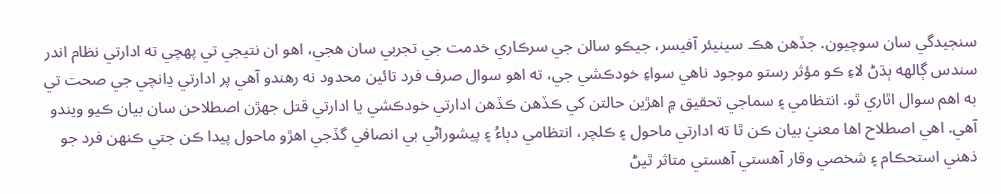سنجيدگي سان سوچيون. جڏهن هڪ سينيئر آفيسر، جيڪو سالن جي سرڪاري خدمت جي تجربي سان هجي، اهو ان نتيجي تي پهچي ته ادارتي نظام اندر سندس ڳالهه ٻڌڻ لاءِ ڪو مؤثر رستو موجود ناهي سواءِ خودڪشي جي، ته اهو سوال صرف فرد تائين محدود نه رهندو آهي پر ادارتي ڍانچي جي صحت تي به اهم سوال اٿاري ٿو. انتظامي ۽ سماجي تحقيق ۾ اهڙين حالتن کي ڪڏهن ڪڏهن ادارتي خودڪشي يا ادارتي قتل جهڙن اصطلاحن سان بيان ڪيو ويندو آهي. اهي اصطلاح اها معنيٰ بيان ڪن ٿا ته ادارتي ماحول ۽ ڪلچر، انتظامي دٻاءُ ۽ پيشوراڻي بي انصافي گڏجي اهڙو ماحول پيدا ڪن جتي ڪنهن فرد جو ذهني استحڪام ۽ شخصي وقار آهستي آهستي متاثر ٿيڻ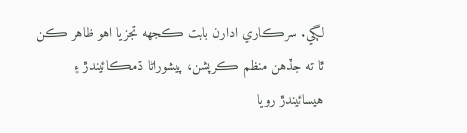لڳي. سرڪاري ادارن بابت ڪجهه تجزيا اهو ظاهر ڪن ٿا ته جڏهن منظم ڪرپشن، پيشوراڻا ڌمڪائيندڙ ۽ هيسائيندڙ رويا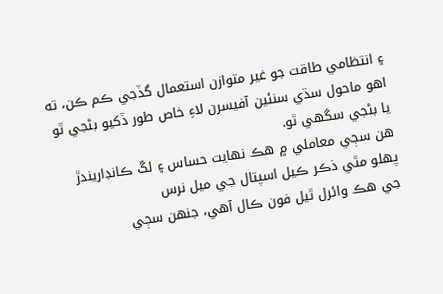۽ انتظامي طاقت جو غير متوازن استعمال گڏجي ڪم ڪن، ته اهو ماحول سڌي سنئين آفيسرن لاءِ خاص طور ڏکيو بڻجي ٿو يا بڻجي سگهي ٿو.
هن سڄي معاملي ۾ هڪ نهايت حساس ۽ لڱ ڪانڊاريندڙ پهلو مٿي ذڪر ڪيل اسپتال جي ميل نرس
جي هڪ وائرل ٿيل فون ڪال آهي، جنهن سڄي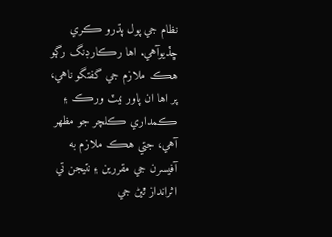نظام جي پول پڌرو ڪري ڇڏيوآهي. اها رڪارڊنگ رڳو هڪ ملازم جي گفتگو ناهي، پر اها ان پاور نيٽ ورڪ ۽ ڪمداري ڪلچر جو مظهر آهي، جتي هڪ ملازم به آفيسرن جي مقررين ۽ نتيجن تي اثرانداز ٿيڻ جي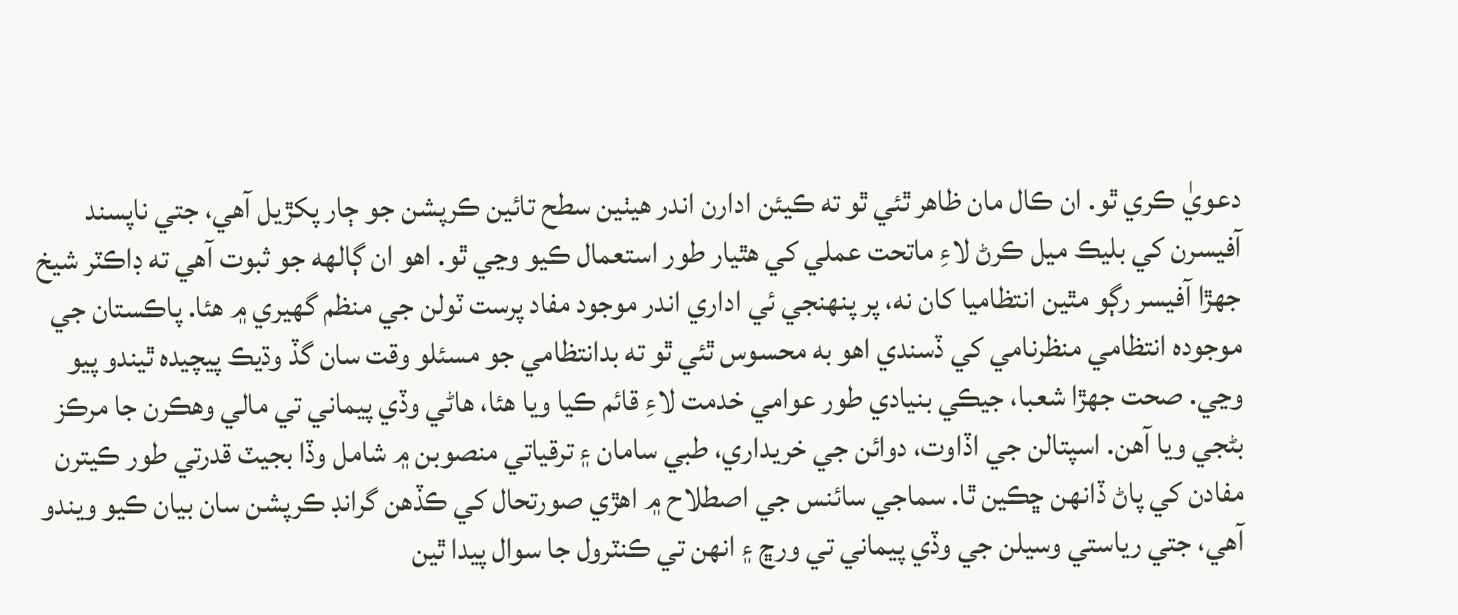دعويٰ ڪري ٿو. ان ڪال مان ظاهر ٿئي ٿو ته ڪيئن ادارن اندر هيٺين سطح تائين ڪرپشن جو ڄار پکڙيل آهي، جتي ناپسند آفيسرن کي بليڪ ميل ڪرڻ لاءِ ماتحت عملي کي هٿيار طور استعمال ڪيو وڃي ٿو. اهو ان ڳالهه جو ثبوت آهي ته ڊاڪٽر شيخ جهڙا آفيسر رڳو مٿين انتظاميا کان نه، پر پنهنجي ئي اداري اندر موجود مفاد پرست ٽولن جي منظم گهيري ۾ هئا. پاڪستان جي موجوده انتظامي منظرنامي کي ڏسندي اهو به محسوس ٿئي ٿو ته بدانتظامي جو مسئلو وقت سان گڏ وڌيڪ پيچيده ٿيندو پيو وڃي. صحت جهڙا شعبا، جيڪي بنيادي طور عوامي خدمت لاءِ قائم ڪيا ويا هئا، هاڻي وڏي پيماني تي مالي وهڪرن جا مرڪز بڻجي ويا آهن. اسپتالن جي اڏاوت، دوائن جي خريداري، طبي سامان ۽ ترقياتي منصوبن ۾ شامل وڏا بجيٽ قدرتي طور ڪيترن مفادن کي پاڻ ڏانهن ڇڪين ٿا. سماجي سائنس جي اصطلاح ۾ اهڙي صورتحال کي ڪڏهن گرانڊ ڪرپشن سان بيان ڪيو ويندو آهي، جتي رياستي وسيلن جي وڏي پيماني تي ورڇ ۽ انهن تي ڪنٽرول جا سوال پيدا ٿين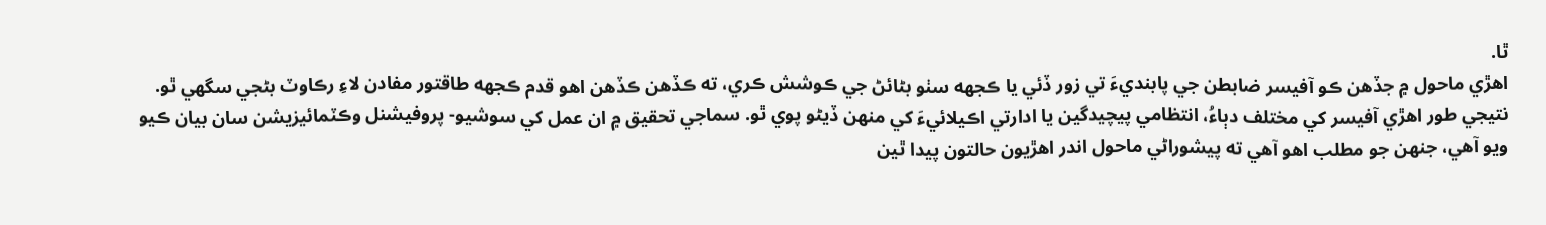ٿا.
اهڙي ماحول ۾ جڏهن ڪو آفيسر ضابطن جي پابنديءَ تي زور ڏئي يا ڪجهه سٺو بڻائڻ جي ڪوشش ڪري، ته ڪڏهن ڪڏهن اهو قدم ڪجهه طاقتور مفادن لاءِ رڪاوٽ بڻجي سگهي ٿو. نتيجي طور اهڙي آفيسر کي مختلف دٻاءُ، انتظامي پيچيدگين يا ادارتي اڪيلائيءَ کي منھن ڏيڻو پوي ٿو. سماجي تحقيق ۾ ان عمل کي سوشيو- پروفيشنل وڪٽمائيزيشن سان بيان ڪيو ويو آهي، جنهن جو مطلب اهو آهي ته پيشوراڻي ماحول اندر اهڙيون حالتون پيدا ٿين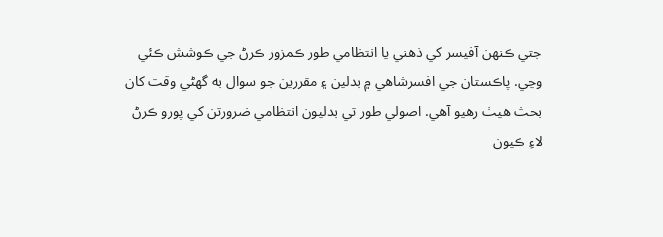جتي ڪنهن آفيسر کي ذهني يا انتظامي طور ڪمزور ڪرڻ جي ڪوشش ڪئي وڃي. پاڪستان جي افسرشاھي ۾ بدلين ۽ مقررين جو سوال به گهڻي وقت کان بحث هيٺ رهيو آهي. اصولي طور تي بدليون انتظامي ضرورتن کي پورو ڪرڻ لاءِ ڪيون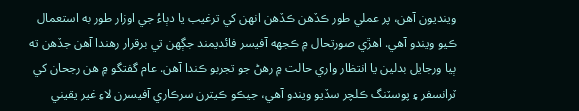وينديون آهن، پر عملي طور ڪڏهن ڪڏهن انهن کي ترغيب يا دٻاءُ جي اوزار طور به استعمال ڪيو ويندو آهي. اهڙي صورتحال ۾ ڪجهه آفيسر فائديمند جڳهن تي برقرار رهندا آهن جڏهن ته ٻيا ورجايل بدلين يا انتظار واري حالت ۾ رهڻ جو تجربو ڪندا آهن. عام گفتگو ۾ هن رجحان کي ٽرانسفر ۽ پوسٽنگ ڪلچر سڏيو ويندو آهي، جيڪو ڪيترن سرڪاري آفيسرن لاءِ غير يقيني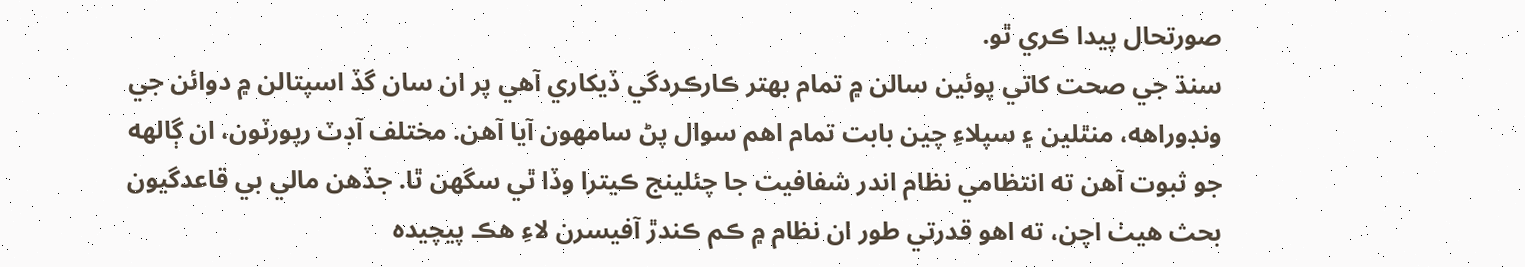صورتحال پيدا ڪري ٿو.
سنڌ جي صحت کاتي پوئين سالن ۾ تمام بھتر ڪارڪردگي ڏيکاري آھي پر ان سان گڏ اسپتالن ۾ دوائن جي ونڊوراهه، منٿلين ۽ سپلاءِ چين بابت تمام اھم سوال پڻ سامھون آيا آھن. مختلف آڊٽ رپورٽون، ان ڳالهه جو ثبوت آهن ته انتظامي نظام اندر شفافيت جا چئلينج ڪيترا وڏا ٿي سگهن ٿا. جڏهن مالي بي قاعدگيون بحث هيٺ اچن، ته اهو قدرتي طور ان نظام ۾ ڪم ڪندڙ آفيسرن لاءِ هڪ پيچيده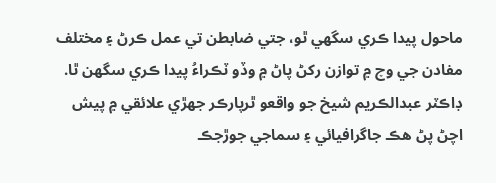ماحول پيدا ڪري سگهي ٿو، جتي ضابطن تي عمل ڪرڻ ۽ مختلف مفادن جي وچ ۾ توازن رکڻ پاڻ ۾ وڏو ٽڪراءُ پيدا ڪري سگھن ٿا.
ڊاڪٽر عبدالڪريم شيخ جو واقعو ٿرپارڪر جهڙي علائقي ۾ پيش اچڻ پڻ ھڪ جاگرافيائي ۽ سماجي جوڙجڪ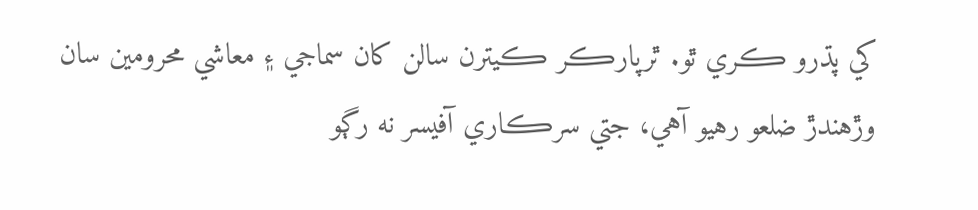کي پڌرو ڪري ٿو. ٿرپارڪر ڪيترن سالن کان سماجي ۽ معاشي محرومين سان وڙهندڙ ضلعو رهيو آهي، جتي سرڪاري آفيسر نه رڳو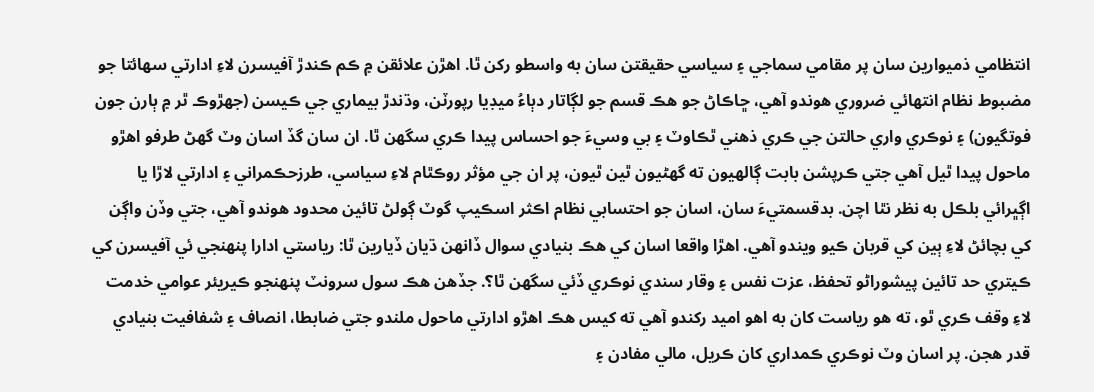انتظامي ذميوارين سان پر مقامي سماجي ۽ سياسي حقيقتن سان به واسطو رکن ٿا. اهڙن علائقن ۾ ڪم ڪندڙ آفيسرن لاءِ ادارتي سهائتا جو مضبوط نظام انتهائي ضروري هوندو آهي، ڇاڪاڻ جو ھڪ قسم جو لڳاتار دٻاءُ ميڊيا رپورٽن، وڌندڙ بيماري جي ڪيسن (جهڙوڪ ٿر ۾ ٻارن جون فوتگيون) ۽ نوڪري واري حالتن جي ڪري ذهني ٿڪاوٽ ۽ بي وسيءَ جو احساس پيدا ڪري سگهن ٿا. ان سان گڏ اسان وٽ گھڻ طرفو اھڙو ماحول پيدا ٿيل آھي جتي ڪرپشن بابت ڳالهيون ته گهڻيون ٿين ٿيون، پر ان جي مؤثر روڪٿام لاءِ سياسي، طرزحڪمراني ۽ ادارتي لاڙا يا اڳڀرائي بلڪل به نظر نٿا اچن. بدقسمتيءَ سان، اسان جو احتسابي نظام اڪثر اسڪيپ گوٽ ڳولڻ تائين محدود هوندو آهي، جتي وڏن واڳن کي بچائڻ لاءِ ٻين کي قربان ڪيو ويندو آهي. اهڙا واقعا اسان کي هڪ بنيادي سوال ڏانهن ڌيان ڏيارين ٿا: رياستي ادارا پنهنجي ئي آفيسرن کي ڪيتري حد تائين پيشوراڻو تحفظ، عزت نفس ۽ وقار سندي نوڪري ڏئي سگهن ٿا؟. جڏهن هڪ سول سرونٽ پنهنجو ڪيريئر عوامي خدمت لاءِ وقف ڪري ٿو، ته هو رياست کان به اهو اميد رکندو آهي ته کيس هڪ اهڙو ادارتي ماحول ملندو جتي ضابطا، انصاف ۽ شفافيت بنيادي قدر هجن. پر اسان وٽ نوڪري ڪمداري کان ڪريل، مالي مفادن ۽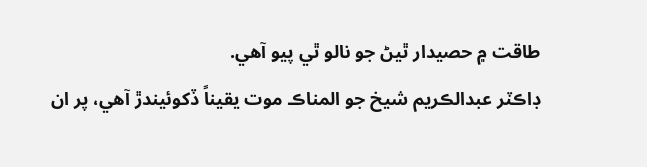طاقت ۾ حصيدار ٿيڻ جو نالو ٿي پيو آھي.
ڊاڪٽر عبدالڪريم شيخ جو المناڪ موت يقيناً ڏکوئيندڙ آهي، پر ان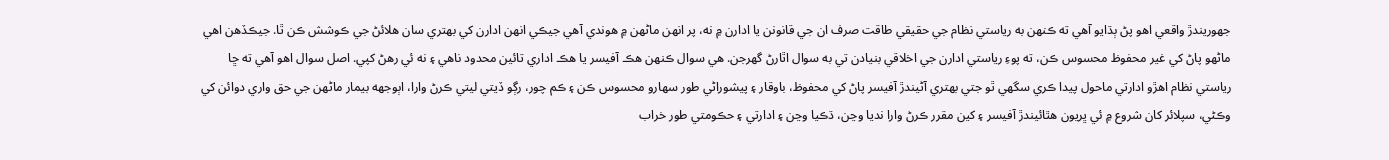جھوريندڙ واقعي اھو پڻ ٻڌايو آهي ته ڪنهن به رياستي نظام جي حقيقي طاقت صرف ان جي قانونن يا ادارن ۾ نه، پر انهن ماڻهن ۾ هوندي آهي جيڪي انهن ادارن کي بھتري سان هلائڻ جي ڪوشش ڪن ٿا. جيڪڏهن اهي ماڻهو پاڻ کي غير محفوظ محسوس ڪن، ته پوءِ رياستي ادارن جي اخلاقي بنيادن تي به سوال اٿارڻ گھرجن. ھي سوال ڪنهن هڪ آفيسر يا هڪ اداري تائين محدود ناھي ۽ نه ئي رھڻ کپي. اصل سوال اهو آهي ته ڇا رياستي نظام اهڙو ادارتي ماحول پيدا ڪري سگهي ٿو جتي بھتري آڻيندڙ آفيسر پاڻ کي محفوظ، باوقار ۽ پيشوراڻي طور سهارو محسوس ڪن ۽ ڪم چور، رڳو ڏيتي ليتي ڪرڻ وارا، اٻوجھه بيمار ماڻھن جي حق واري دوائن کي وڪڻي، سپلائر کان شروع ۾ ئي ڀريون ھٿائيندڙ آفيسر ۽ کين مقرر ڪرڻ وارا نديا وڃن، ڌڪيا وڃن ۽ ادارتي ۽ حڪومتي طور خراب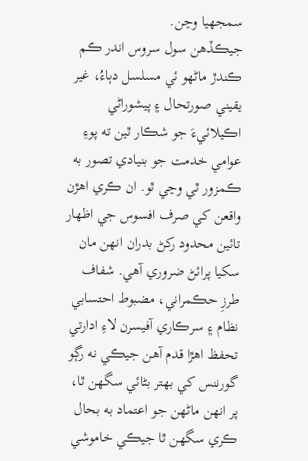سمجھيا وڃن.
جيڪڏهن سول سروس اندر ڪم ڪندڙ ماڻهو ئي مسلسل دٻاءُ، غير يقيني صورتحال ۽ پيشوراڻي اڪيلائيءَ جو شڪار ٿين ته پوءِ عوامي خدمت جو بنيادي تصور به ڪمزور ٿي وڃي ٿو. ان ڪري اهڙن واقعن کي صرف افسوس جي اظهار تائين محدود رکڻ بدران انهن مان سکيا پرائڻ ضروري آهي. شفاف طرزِ حڪمراني، مضبوط احتسابي نظام ۽ سرڪاري آفيسرن لاءِ ادارتي تحفظ اهڙا قدم آهن جيڪي نه رڳو گورننس کي بهتر بڻائي سگهن ٿا، پر انهن ماڻهن جو اعتماد به بحال ڪري سگهن ٿا جيڪي خاموشي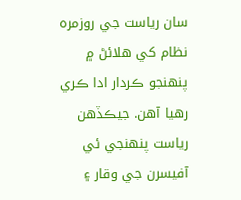سان رياست جي روزمره نظام کي هلائڻ ۾ پنهنجو ڪردار ادا ڪري رهيا آهن. جيڪڏهن رياست پنهنجي ئي آفيسرن جي وقار ۽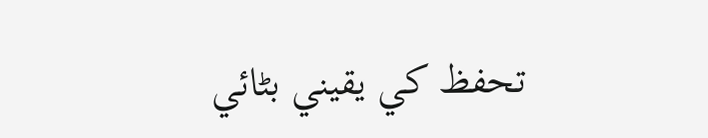تحفظ کي يقيني بڻائي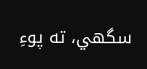سگهي، ته پوءِ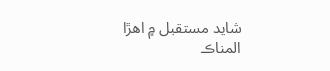شايد مستقبل ۾ اهڙا المناڪ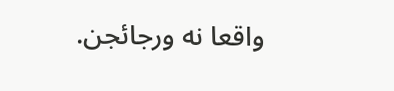واقعا نه ورجائجن.